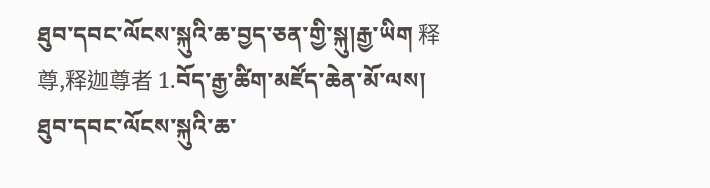ཐུབ་དབང་ལོངས་སྐུའི་ཆ་བྱད་ཅན་གྱི་སྐུ།རྒྱ་ཡིག 释尊,释迦尊者 1.བོད་རྒྱ་ཚིག་མཛོད་ཆེན་མོ་ལས། ཐུབ་དབང་ལོངས་སྐུའི་ཆ་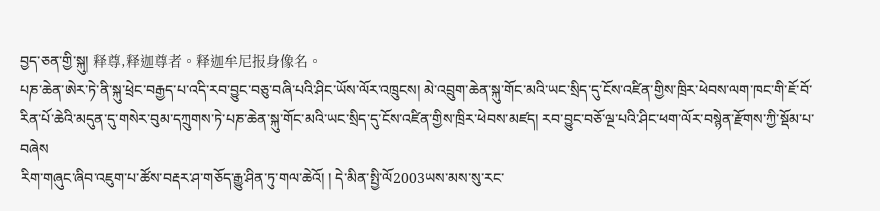བྱད་ཅན་གྱི་སྐུ། 释尊,释迦尊者。释迦牟尼报身像名。
པཎ་ཆེན་ཨེར་ཏེ་ནི་སྐུ་ཕྲེང་བརྒྱད་པ་འདི་རབ་བྱུང་བཅུ་བཞི་པའི་ཤིང་ཡོས་ལོར་འཁྲུངས། མེ་འབྲུག་ཆེན་སྐུ་གོང་མའི་ཡང་སྲིད་དུ་ངོས་འཛིན་གྱིས་ཁྲིར་ཕེབས་ལག་ཁང་གི་ཇོ་བོ་རིན་པོ་ཆེའི་མདུན་དུ་གསེར་བུམ་དཀྲུགས་ཏེ་པཎ་ཆེན་སྐུ་གོང་མའི་ཡང་སྲིད་དུ་ངོས་འཛིན་གྱིས་ཁྲིར་ཕེབས་མཛད། རབ་བྱུང་བཅོ་ལྔ་པའི་ཤིང་ཕག་ལོར་བསྙེན་རྫོགས་ཀྱི་སྡོམ་པ་བཞེས
རིག་གཞུང་ཞིབ་འཇུག་པ་ཚོས་བརྡར་ཤ་གཅོད་རྒྱུ་ཤིན་ཏུ་གལ་ཆེའོ། ། དེ་མིན་སྤྱི་ལོ2003ཡས་མས་སུ་རང་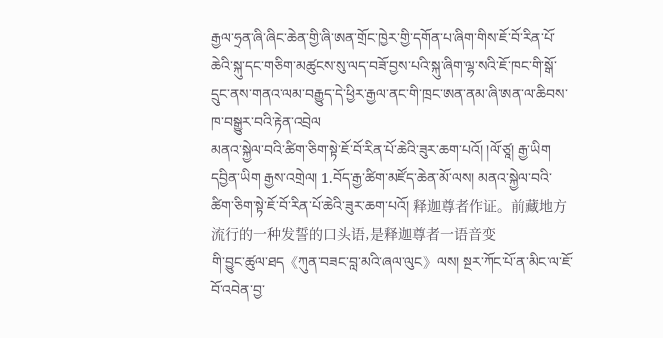རྒྱལ་ཧྲན་ཞི་ཞིང་ཆེན་གྱི་ཞི་ཨན་གྲོང་ཁྱེར་གྱི་དགོན་པ་ཞིག་གིས་ཇོ་བོ་རིན་པོ་ཆེའི་སྐུ་དང་གཅིག་མཚུངས་སུ་ལད་བཟོ་བྱས་པའི་སྐུ་ཞིག་ལྷ་སའི་ཇོ་ཁང་གི་སྒོ་དྲུང་ནས་གནའ་ལམ་བརྒྱུད་དེ་ཕྱིར་རྒྱལ་ནང་གི་ཁྲང་ཨན་ནམ་ཞི་ཨན་ལ་ཆིབས་ཁ་བསྒྱུར་བའི་རྟེན་འབྲེལ
མནའ་སྐྱེལ་བའི་ཚིག་ཅིག་སྟེ་ཇོ་བོ་རིན་པོ་ཆེའི་ཟུར་ཆག་པའོ། །ལོ་ཙཱ། རྒྱ་ཡིག དབྱིན་ཡིག རྒྱས་འགྲེལ། 1.བོད་རྒྱ་ཚིག་མཛོད་ཆེན་མོ་ལས། མནའ་སྐྱེལ་བའི་ཚིག་ཅིག་སྟེ་ཇོ་བོ་རིན་པོ་ཆེའི་ཟུར་ཆག་པའོ། 释迦尊者作证。前藏地方流行的一种发誓的口头语,是释迦尊者一语音变
གི་བྱུང་ཚུལ་ཐད《ཀུན་བཟང་བླ་མའི་ཞལ་ལུང》ལས། སྔར་ཀོང་པོ་ན་མིང་ལ་ཇོ་བོ་འབེན་བྱ་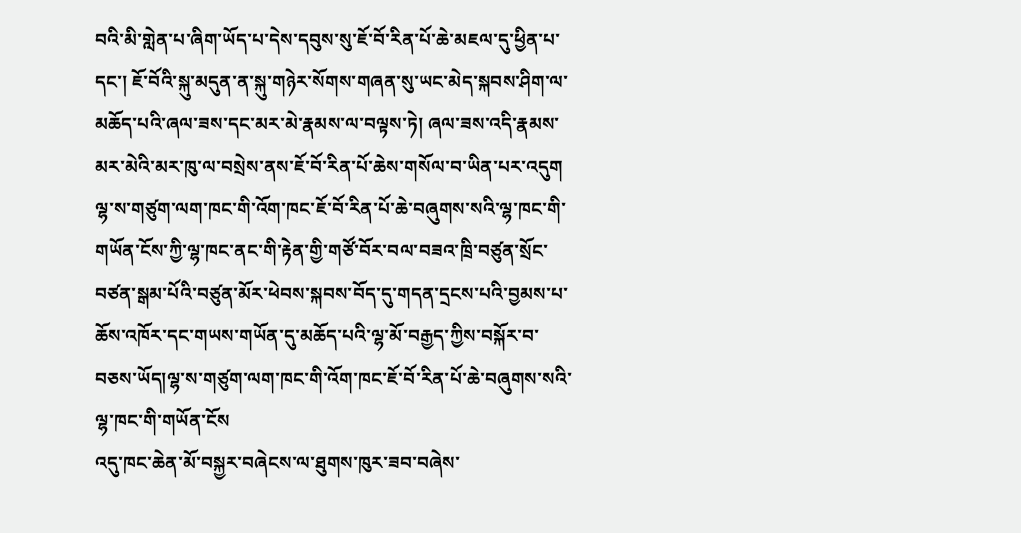བའི་མི་གླེན་པ་ཞིག་ཡོད་པ་དེས་དབུས་སུ་ཇོ་བོ་རིན་པོ་ཆེ་མཇལ་དུ་ཕྱིན་པ་དང་། ཇོ་བོའི་སྐུ་མདུན་ན་སྐུ་གཉེར་སོགས་གཞན་སུ་ཡང་མེད་སྐབས་ཤིག་ལ་མཆོད་པའི་ཞལ་ཟས་དང་མར་མེ་རྣམས་ལ་བལྟས་ཏེ། ཞལ་ཟས་འདི་རྣམས་མར་མེའི་མར་ཁུ་ལ་བསྲེས་ནས་ཇོ་བོ་རིན་པོ་ཆེས་གསོལ་བ་ཡིན་པར་འདུག
ལྷ་ས་གཙུག་ལག་ཁང་གི་འོག་ཁང་ཇོ་བོ་རིན་པོ་ཆེ་བཞུགས་སའི་ལྷ་ཁང་གི་གཡོན་ངོས་ཀྱི་ལྷ་ཁང་ནང་གི་རྟེན་གྱི་གཙོ་བོར་བལ་བཟའ་ཁྲི་བཙུན་སྲོང་བཙན་སྒམ་པོའི་བཙུན་མོར་ཕེབས་སྐབས་བོད་དུ་གདན་དྲངས་པའི་བྱམས་པ་ཆོས་འཁོར་དང་གཡས་གཡོན་དུ་མཆོད་པའི་ལྷ་མོ་བརྒྱད་ཀྱིས་བསྐོར་བ་བཅས་ཡོད།ལྷ་ས་གཙུག་ལག་ཁང་གི་འོག་ཁང་ཇོ་བོ་རིན་པོ་ཆེ་བཞུགས་སའི་ལྷ་ཁང་གི་གཡོན་ངོས
འདུ་ཁང་ཆེན་མོ་བསྐྱར་བཞེངས་ལ་ཐུགས་ཁུར་ཟབ་བཞེས་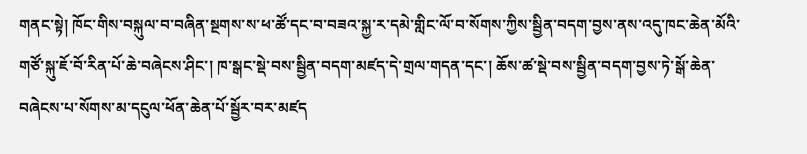གནང་སྟེ། ཁོང་གིས་བསྐུལ་བ་བཞིན་སྔགས་ས་ཕ་ཚོ་དང་བ་བཟའ་སྐྱ་ར་དམེ་གླིང་ལོ་བ་སོགས་ཀྱིས་སྦྱིན་བདག་བྱས་ནས་འདུ་ཁང་ཆེན་མོའི་གཙོ་སྐུ་ཇོ་བོ་རིན་པོ་ཆེ་བཞེངས་ཤིང་། ཁ་སྒང་སྡེ་བས་སྦྱིན་བདག་མཛད་དེ་གྲལ་གདན་དང་། ཆོས་ཚ་སྡེ་བས་སྦྱིན་བདག་བྱས་ཏེ་སྒོ་ཆེན་བཞེངས་པ་སོགས་མ་དངུལ་ཕོན་ཆེན་པོ་སྦྱོར་བར་མཛད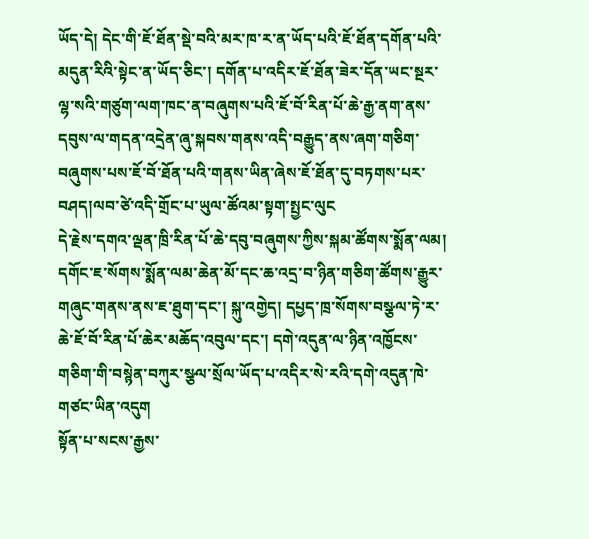ཡོད་དེ། དེང་གི་ཇོ་ཐོན་སྡེ་བའི་མར་ཁ་ར་ན་ཡོད་པའི་ཇོ་ཐོན་དགོན་པའི་མདུན་རིའི་སྟེང་ན་ཡོད་ཅིང་། དགོན་པ་འདིར་ཇོ་ཐོན་ཟེར་དོན་ཡང་སྔར་ལྷ་སའི་གཙུག་ལག་ཁང་ན་བཞུགས་པའི་ཇོ་བོ་རིན་པོ་ཆེ་རྒྱ་ནག་ནས་དབུས་ལ་གདན་འདྲེན་ཞུ་སྐབས་གནས་འདི་བརྒྱུད་ནས་ཞག་གཅིག་བཞུགས་པས་ཇོ་བོ་ཐོན་པའི་གནས་ཡིན་ཞེས་ཇོ་ཐོན་དུ་བཏགས་པར་བཤད།ལབ་ཙེ་འདི་གྲོང་པ་ཡུལ་ཚོའམ་སྟག་སྤྱང་ལུང
དེ་རྗེས་དགའ་ལྡན་ཁྲི་རིན་པོ་ཆེ་དབུ་བཞུགས་ཀྱིས་སྐམ་ཚོགས་སྨོན་ལམ། དགོང་ཇ་སོགས་སྨོན་ལམ་ཆེན་མོ་དང་ཆ་འདྲ་བ་ཉིན་གཅིག་ཚོགས་རྒྱུར་གཞུང་གནས་ནས་ཇ་ཐུག་དང་། སྐུ་འགྱེད། དཔྱད་ཁྲ་སོགས་བསྩལ་ཏེ་ར་ཆེ་ཇོ་བོ་རིན་པོ་ཆེར་མཆོད་འབུལ་དང་། དགེ་འདུན་ལ་ཉིན་འཁྱོངས་གཅིག་གི་བསྙེན་བཀུར་སྩལ་སྲོལ་ཡོད་པ་འདིར་སེ་རའི་དགེ་འདུན་ཁེ་གཙང་ཡིན་འདུག
སྟོན་པ་སངས་རྒྱས་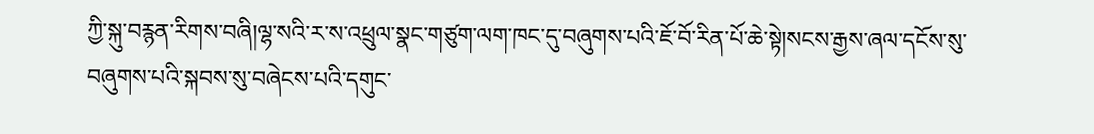ཀྱི་སྐུ་བརྙན་རིགས་བཞི།ལྷ་སའི་ར་ས་འཕྲུལ་སྣང་གཙུག་ལག་ཁང་དུ་བཞུགས་པའི་ཇོ་བོ་རིན་པོ་ཆེ་སྟེ།སངས་རྒྱས་ཞལ་དངོས་སུ་བཞུགས་པའི་སྐབས་སུ་བཞེངས་པའི་དགུང་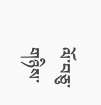ལོ་བཅུ་གཉིས་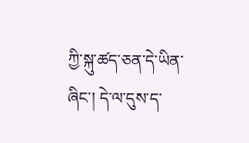ཀྱི་སྐུ་ཚད་ཅན་དེ་ཡིན་ཞིང་། དེ་ལ་དུས་ད་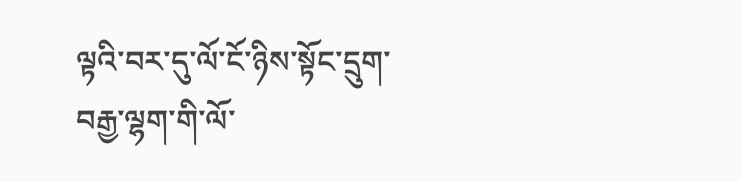ལྟའི་བར་དུ་ལོ་ངོ་ཉིས་སྟོང་དྲུག་བརྒྱ་ལྷག་གི་ལོ་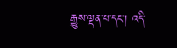རྒྱུས་ལྡན་པ་དང་། འདི་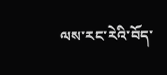ལས་རང་རེའི་བོད་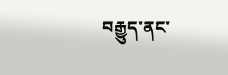བརྒྱུད་ནང་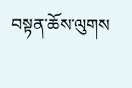བསྟན་ཆོས་ལུགས